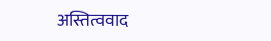अस्तित्ववाद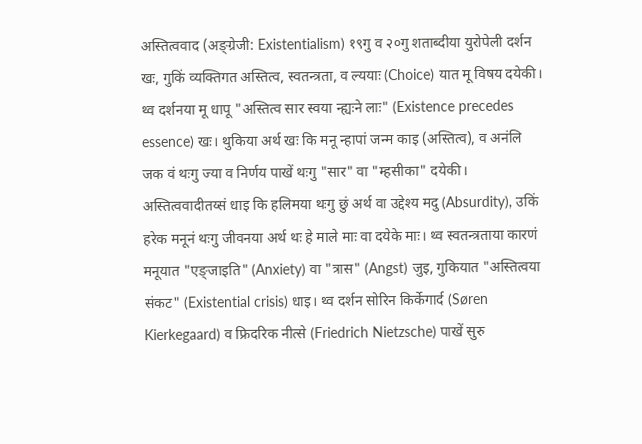अस्तित्ववाद (अङ्ग्रेजी: Existentialism) १९गु व २०गु शताब्दीया युरोपेली दर्शन खः, गुकिं व्यक्तिगत अस्तित्व, स्वतन्त्रता, व ल्ययाः (Choice) यात मू विषय दयेकी। थ्व दर्शनया मू धापू "अस्तित्व सार स्वया न्ह्यःने लाः" (Existence precedes essence) खः। थुकिया अर्थ खः कि मनू न्हापां जन्म काइ (अस्तित्व), व अनंलि जक वं थःगु ज्या व निर्णय पाखें थःगु "सार" वा "म्हसीका" दयेकी। अस्तित्ववादीतय्सं धाइ कि हलिमया थःगु छुं अर्थ वा उद्देश्य मदु (Absurdity), उकिं हरेक मनूनं थःगु जीवनया अर्थ थः हे माले माः वा दयेके माः। थ्व स्वतन्त्रताया कारणं मनूयात "एङ्जाइति" (Anxiety) वा "त्रास" (Angst) जुइ, गुकियात "अस्तित्वया संकट" (Existential crisis) धाइ। थ्व दर्शन सोरिन किर्केगार्द (Søren Kierkegaard) व फ्रिदरिक नीत्से (Friedrich Nietzsche) पाखें सुरु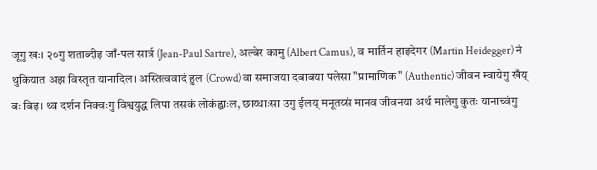जूगु खः। २०गु शताब्दीइ जाँ-पल सार्त्र (Jean-Paul Sartre), अल्बेर कामु (Albert Camus), व मार्तिन हाइदेगर (Martin Heidegger) नं थुकियात अझ विस्तृत यानादिल। अस्तित्ववादं हुल (Crowd) वा समाजया दबाबया पलेसा "प्रामाणिक" (Authentic) जीवन म्वायेगु खँय् बः बिइ। थ्व दर्शन निक्वःगु विश्वयुद्ध लिपा तसकं लोकंह्वाःल, छाय्धाःसा उगु ईलय् मनूतय्सं मानव जीवनया अर्थ मालेगु कुतः यानाच्वंगु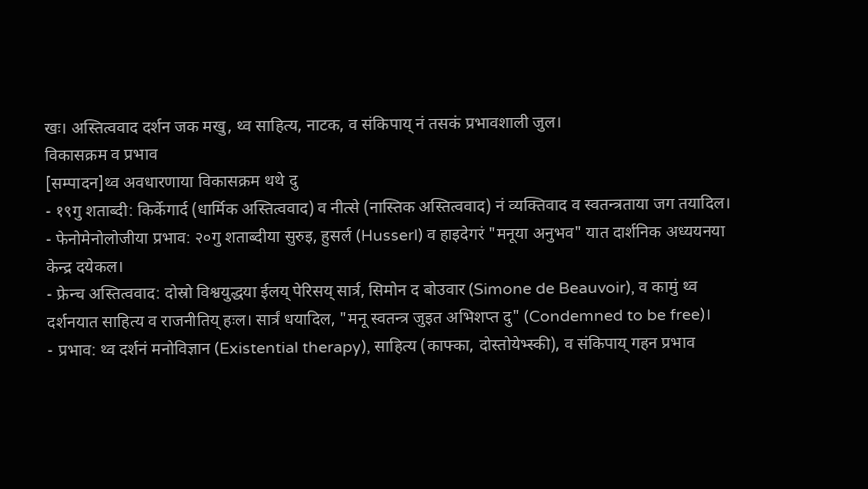खः। अस्तित्ववाद दर्शन जक मखु, थ्व साहित्य, नाटक, व संकिपाय् नं तसकं प्रभावशाली जुल।
विकासक्रम व प्रभाव
[सम्पादन]थ्व अवधारणाया विकासक्रम थथे दु
- १९गु शताब्दी: किर्केगार्द (धार्मिक अस्तित्ववाद) व नीत्से (नास्तिक अस्तित्ववाद) नं व्यक्तिवाद व स्वतन्त्रताया जग तयादिल।
- फेनोमेनोलोजीया प्रभाव: २०गु शताब्दीया सुरुइ, हुसर्ल (Husserl) व हाइदेगरं "मनूया अनुभव" यात दार्शनिक अध्ययनया केन्द्र दयेकल।
- फ्रेन्च अस्तित्ववाद: दोस्रो विश्वयुद्धया ईलय् पेरिसय् सार्त्र, सिमोन द बोउवार (Simone de Beauvoir), व कामुं थ्व दर्शनयात साहित्य व राजनीतिय् हःल। सार्त्रं धयादिल, "मनू स्वतन्त्र जुइत अभिशप्त दु" (Condemned to be free)।
- प्रभाव: थ्व दर्शनं मनोविज्ञान (Existential therapy), साहित्य (काफ्का, दोस्तोयेभ्स्की), व संकिपाय् गहन प्रभाव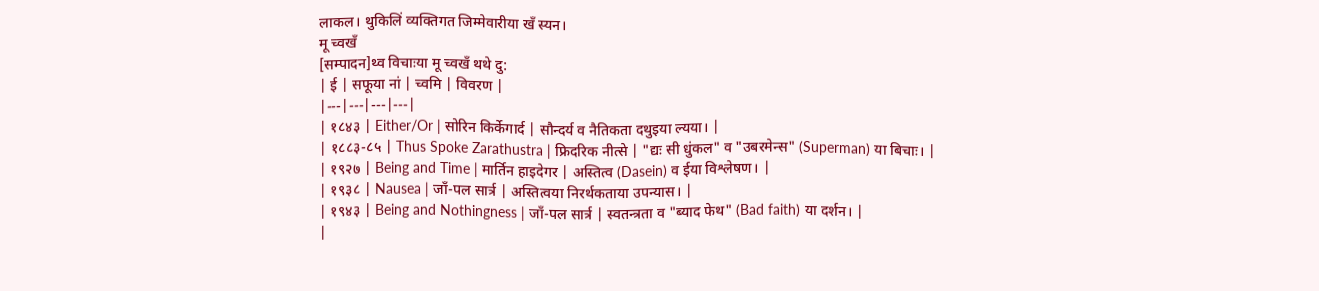लाकल। थुकिलिं व्यक्तिगत जिम्मेवारीया खँ स्यन।
मू च्वखँ
[सम्पादन]थ्व विचाःया मू च्वखँ थथे दु:
| ई | सफूया नां | च्वमि | विवरण |
|---|---|---|---|
| १८४३ | Either/Or | सोरिन किर्केगार्द | सौन्दर्य व नैतिकता दथुइया ल्यया। |
| १८८३-८५ | Thus Spoke Zarathustra | फ्रिदरिक नीत्से | "द्यः सी धुंकल" व "उबरमेन्स" (Superman) या बिचाः। |
| १९२७ | Being and Time | मार्तिन हाइदेगर | अस्तित्व (Dasein) व ईया विश्लेषण। |
| १९३८ | Nausea | जाँ-पल सार्त्र | अस्तित्वया निरर्थकताया उपन्यास। |
| १९४३ | Being and Nothingness | जाँ-पल सार्त्र | स्वतन्त्रता व "ब्याद फेथ" (Bad faith) या दर्शन। |
|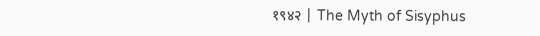१९४२ | The Myth of Sisyphus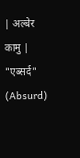| अल्बेर कामु | "एब्सर्द" (Absurd)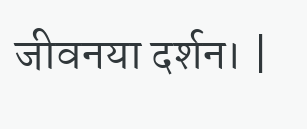जीवनया दर्शन। |